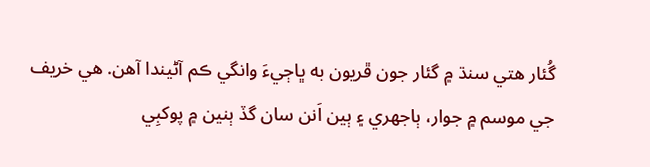گُئار هتي سنڌ ۾ گئار جون ڦريون به ڀاڄيءَ وانگي ڪم آڻيندا آهن. هي خريف جي موسم ۾ جوار، ٻاجهري ۽ ٻين اَنن سان گڏ ٻنين ۾ پوکبِي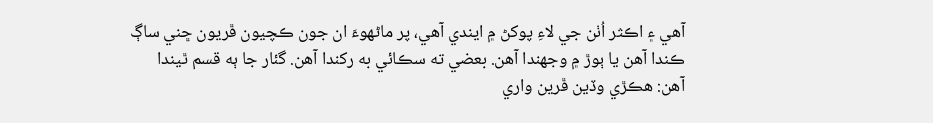آهي ۽ اڪثر اُٺن جي لاءِ پوکڻ ۾ ايندي آهي، پر ماڻهوءَ ان جون ڪچيون ڦريون ڇني ساڳ ڪندا آهن يا ٻوڙ ۾ وجهندا آهن. بعضي ته سڪائي به رکندا آهن. گئار جا ٻه قسم ٿيندا آهن: هڪڙي وڏين ڦرين واري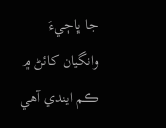جا ڀاڄيءَ وانگيان کائڻ ۾ ڪم ايندي آهي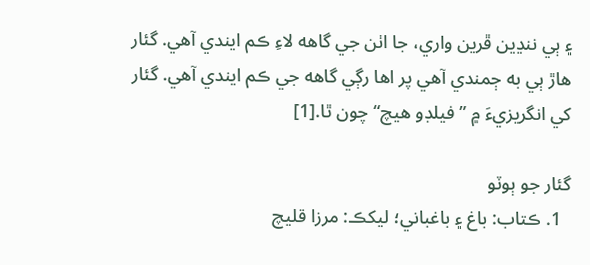۽ ٻي ننڍين ڦرين واري، جا اٺن جي گاهه لاءِ ڪم ايندي آهي. گئار هاڙ ٻي به ڄمندي آهي پر اها رڳي گاهه جي ڪم ايندي آهي. گئار کي انگريزيءَ ۾ ”فيلڊو هيچ“ چون ٿا.[1]

گئار جو ٻوٽو
  1. ڪتاب: باغ ۽ باغباني؛ ليکڪ: مرزا قليچ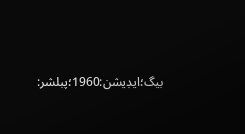بيگ؛ايڊيشن:1960؛پبلشر: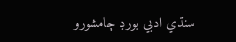سنڌي ادبي بورڊ ڄامشورو